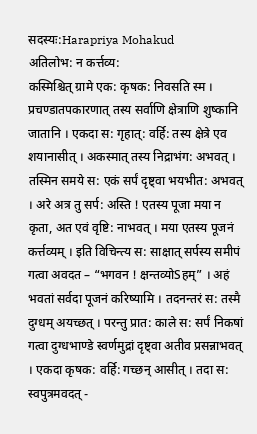सदस्यः:Harapriya Mohakud
अतिलोभ: न कर्त्तव्य:
कस्मिश्चित् ग्रामे एक: कृषक: निवसति स्म । प्रचण्डातपकारणात् तस्य सर्वाणि क्षेत्राणि शुष्कानि जातानि । एकदा स: गृहात्: वर्हि: तस्य क्षेत्रे एव शयानासीत् । अकस्मात् तस्य निद्राभंग: अभवत् । तस्मिन समये स: एकं सर्पं दृष्ट्वा भयभीत: अभवत् । अरे अत्र तु सर्प: अस्ति ! एतस्य पूजा मया न कृता, अत एवं वृष्टि: नाभवत् । मया एतस्य पूजनं कर्त्तव्यम् । इति विचिन्त्य स: साक्षात् सर्पस्य समीपं गत्वा अवदत – “भगवन ! क्षन्तव्योSहम्” । अहं भवतां सर्वदा पूजनं करिष्यामि । तदनन्तरं स: तस्मै दुग्धम् अयच्छत् । परन्तु प्रात: काले स: सर्पं निकषां गत्वा दुग्धभाण्डे स्वर्णमुद्रां दृष्ट्वा अतीव प्रसन्नाभवत् । एकदा कृषक: वर्हि: गच्छन् आसीत् । तदा स: स्वपुत्रमवदत् -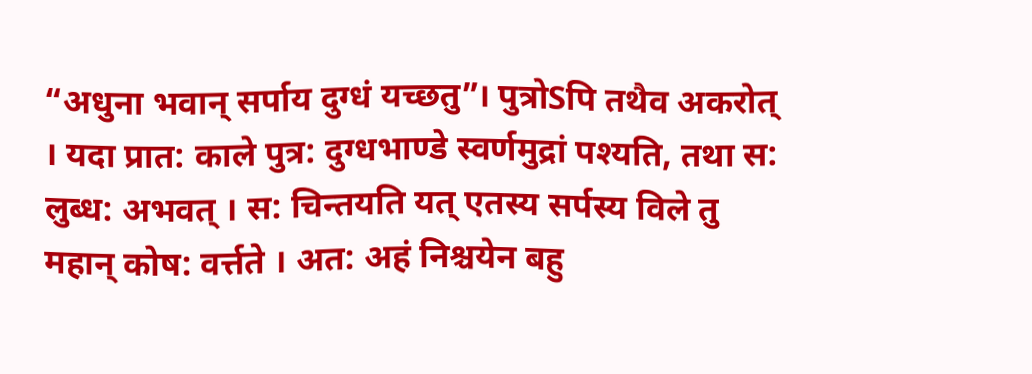“अधुना भवान् सर्पाय दुग्धं यच्छतु”। पुत्रोSपि तथैव अकरोत् । यदा प्रात: काले पुत्र: दुग्धभाण्डे स्वर्णमुद्रां पश्यति, तथा स: लुब्ध: अभवत् । स: चिन्तयति यत् एतस्य सर्पस्य विले तु महान् कोष: वर्त्तते । अत: अहं निश्चयेन बहु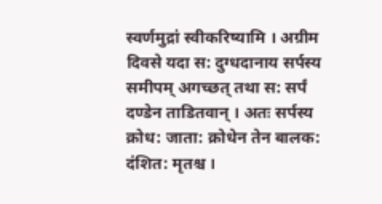स्वर्णमुद्रां स्वीकरिष्यामि । अग्रीम दिवसे यदा स: दुग्धदानाय सर्पस्य समीपम् अगच्छत् तथा स: सर्पं दण्डेन ताडितवान् । अतः सर्पस्य क्रोध: जाता: क्रोधेन तेन बालक: दंशित: मृतश्च ।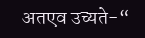अतएव उच्यते-“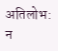अतिलोभ: न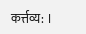कर्त्तव्य: ।